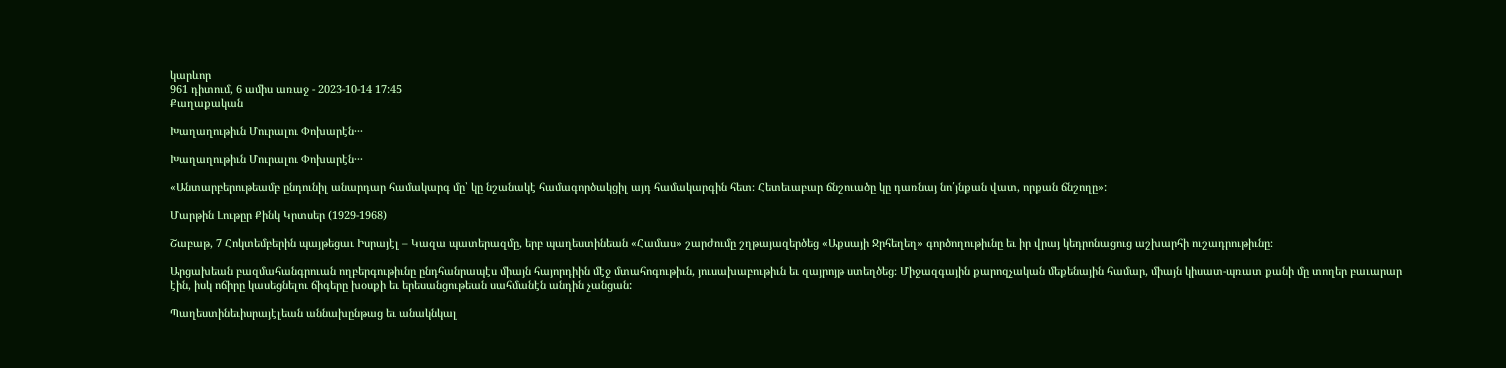կարևոր
961 դիտում, 6 ամիս առաջ - 2023-10-14 17:45
Քաղաքական

Խաղաղութիւն Մուրալու Փոխարէն․․․

Խաղաղութիւն Մուրալու Փոխարէն․․․

«Անտարբերութեամբ ընդունիլ անարդար համակարգ մը՝ կը նշանակէ համագործակցիլ այդ համակարգին հետ։ Հետեւաբար ճնշուածը կը դառնայ նո՛յնքան վատ, որքան ճնշողը»:

Մարթին Լութըր Քինկ Կրտսեր (1929-1968)

Շաբաթ, 7 Հոկտեմբերին պայթեցաւ Իսրայէլ – Կազա պատերազմը, երբ պաղեստինեան «Համաս» շարժումը շղթայազերծեց «Աքսայի Ջրհեղեղ» գործողութիւնը եւ իր վրայ կեդրոնացուց աշխարհի ուշադրութիւնը։

Արցախեան բազմահանգրուան ողբերգութիւնը ընդհանրապէս միայն հայորդիին մէջ մտահոգութիւն, յուսախաբութիւն եւ զայրոյթ ստեղծեց։ Միջազգային քարոզչական մեքենային համար, միայն կիսատ-պռատ քանի մը տողեր բաւարար էին, իսկ ոճիրը կասեցնելու ճիգերը խօսքի եւ երեսանցութեան սահմանէն անդին չանցան:

Պաղեստինեւիսրայէլեան աննախընթաց եւ անակնկալ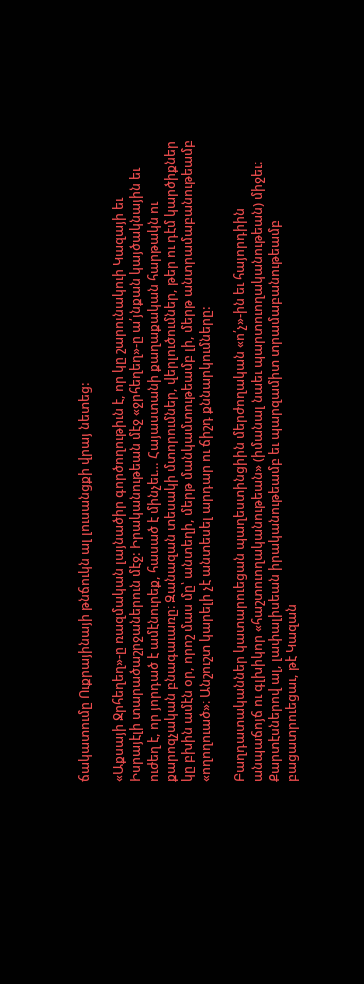ճակատումը Ուքրայինայի թնճուկն ալ լուսանցքի վրայ նետեց:

«Աքսայի Ջրհեղեղ»-ը ռազմական լայնածիր գործողութիւն է, որ կը շարունակուի Կազայի եւ Իսրայէլի տարածաշրջաներուն մէջ: Իրականութեան մէջ «ջրհեղեղ»-ը ա՛յնքան կայծակնային եւ ուժեղ է, որ յորդած է ամէնուրեք, հասած է մինչեւ… Հայաստանի քաղաքական հարթակն ու քարոզչական բնագաւառը։ Զանազան տեսակի մտորումներ, վերլուծումներ, թեր ու դէմ կարծիքներ կը բխին ամէն օր, որոշ մաս մը՝ անտեղի, մերթ մանկամտութեամբ լի, մերթ անտրամաբանութեամբ «ողողուած»։ Անշուշտ կարելի չէ անտեսել արդար ու ճիշդ քննարկումները:

Բաղդատականներ կատարուեցան պաղեստինցիին մերժողական «ո՛չ»-ին եւ հայորդիին անպաճոյճ ու գլխիկոր «հաշտուողականութեան» (իմանալ նաեւ պարտուողականութեան) միջեւ։ Քարտէսներով ալ, լափալիսեան իրականութեամբ եւ պարզամիտ տրամաբանութեամբ բացատրուեցաւ, թէ Կազան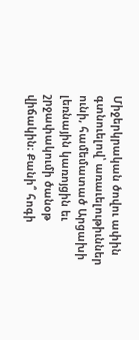Միջերկրական ծովու ափին գտնուելով՝ առաւելութիւններ ունի, համեմատած Արցախի լեռնային կառոյցին եւ շրջափակումի ծանօթ վիճակին։ Քանի՞ հոգի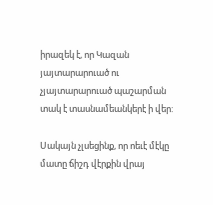իրազեկ է, որ Կազան յայտարարուած ու չյայտարարուած պաշարման տակ է տասնամեանկերէ ի վեր:

Սակայն չլսեցինք, որ ոեւէ մէկը մատը ճիշդ վէրքին վրայ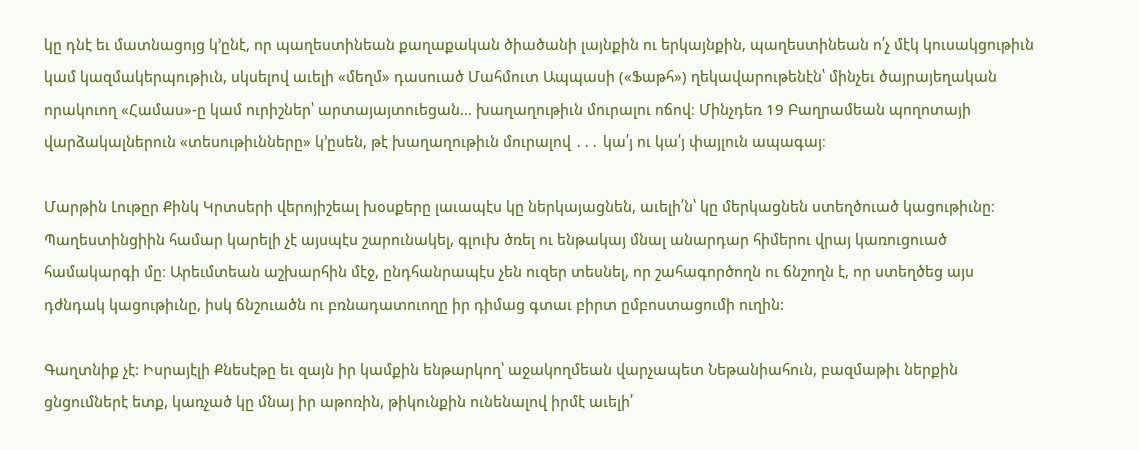կը դնէ եւ մատնացոյց կ’ընէ, որ պաղեստինեան քաղաքական ծիածանի լայնքին ու երկայնքին, պաղեստինեան ո՛չ մէկ կուսակցութիւն կամ կազմակերպութիւն, սկսելով աւելի «մեղմ» դասուած Մահմուտ Ապպասի («Ֆաթհ») ղեկավարութենէն՝ մինչեւ ծայրայեղական որակուող «Համաս»-ը կամ ուրիշներ՝ արտայայտուեցան… խաղաղութիւն մուրալու ոճով։ Մինչդեռ 19 Բաղրամեան պողոտայի վարձակալներուն «տեսութիւնները» կ’ըսեն, թէ խաղաղութիւն մուրալով ․․․ կա՛յ ու կա՛յ փայլուն ապագայ։

Մարթին Լութըր Քինկ Կրտսերի վերոյիշեալ խօսքերը լաւապէս կը ներկայացնեն, աւելի՛ն՝ կը մերկացնեն ստեղծուած կացութիւնը։ Պաղեստինցիին համար կարելի չէ այսպէս շարունակել, գլուխ ծռել ու ենթակայ մնալ անարդար հիմերու վրայ կառուցուած համակարգի մը։ Արեւմտեան աշխարհին մէջ, ընդհանրապէս չեն ուզեր տեսնել, որ շահագործողն ու ճնշողն է, որ ստեղծեց այս դժնդակ կացութիւնը, իսկ ճնշուածն ու բռնադատուողը իր դիմաց գտաւ բիրտ ըմբոստացումի ուղին:

Գաղտնիք չէ: Իսրայէլի Քնեսէթը եւ զայն իր կամքին ենթարկող՝ աջակողմեան վարչապետ Նեթանիահուն, բազմաթիւ ներքին ցնցումներէ ետք, կառչած կը մնայ իր աթոռին, թիկունքին ունենալով իրմէ աւելի՛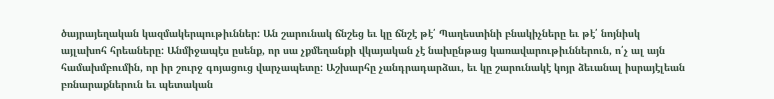ծայրայեղական կազմակերպութիւններ: Ան շարունակ ճնշեց եւ կը ճնշէ թէ՛ Պաղեստինի բնակիչները եւ թէ՛ նոյնիսկ այլախոհ հրեաները: Անմիջապէս ըսենք, որ սա չքմեղանքի վկայական չէ նախընթաց կառավարութիւններուն, ո՛չ ալ այն համախմբումին, որ իր շուրջ գոյացուց վարչապետը: Աշխարհը չանդրադարձաւ, եւ կը շարունակէ կոյր ձեւանալ իսրայէլեան բռնարաքներուն եւ պետական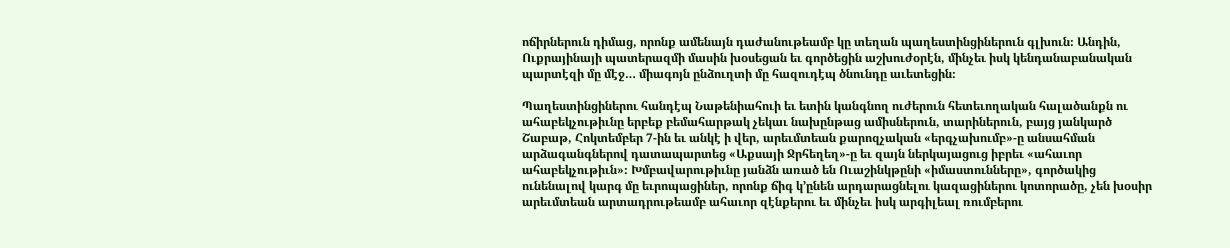ոճիրներուն դիմաց, որոնք ամենայն դաժանութեամբ կը տեղան պաղեստինցիներուն գլխուն։ Անդին, Ուքրայինայի պատերազմի մասին խօսեցան եւ գործեցին աշխուժօրէն, մինչեւ իսկ կենդանաբանական պարտէզի մը մէջ… միագոյն ընձուղտի մը հազուդէպ ծնունդը աւետեցին։

Պաղեստինցիներու հանդէպ Նաթենիահուի եւ ետին կանգնող ուժերուն հետեւողական հալածանքն ու ահաբեկչութիւնը երբեք բեմահարթակ չեկաւ նախընթաց ամիսներուն, տարիներուն, բայց յանկարծ Շաբաթ, Հոկտեմբեր 7-ին եւ անկէ ի վեր, արեւմտեան քարոզչական «երգչախումբ»-ը անսահման արձագանգներով դատապարտեց «Աքսայի Ջրհեղեղ»-ը եւ զայն ներկայացուց իբրեւ «ահաւոր ահաբեկչութիւն»։ Խմբավարութիւնը յանձն առած են Ուաշինկթընի «իմաստունները», գործակից ունենալով կարգ մը եւրոպացիներ, որոնք ճիգ կ’ընեն արդարացնելու կազացիներու կոտորածը, չեն խօսիր արեւմտեան արտադրութեամբ ահաւոր զէնքերու եւ մինչեւ իսկ արգիլեալ ռումբերու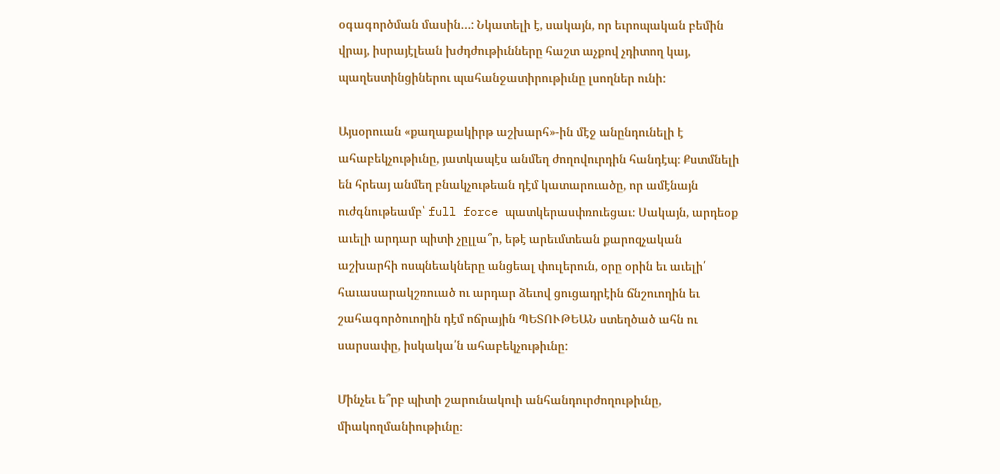օգագործման մասին…: Նկատելի է, սակայն, որ եւրոպական բեմին վրայ, իսրայէլեան խժդժութիւնները հաշտ աչքով չդիտող կայ, պաղեստինցիներու պահանջատիրութիւնը լսողներ ունի:

Այսօրուան «քաղաքակիրթ աշխարհ»-ին մէջ անընդունելի է ահաբեկչութիւնը, յատկապէս անմեղ ժողովուրդին հանդէպ։ Քստմնելի են հրեայ անմեղ բնակչութեան դէմ կատարուածը, որ ամէնայն ուժգնութեամբ՝ full force պատկերասփռուեցաւ։ Սակայն, արդեօք աւելի արդար պիտի չըլլա՞ր, եթէ արեւմտեան քարոզչական աշխարհի ոսպնեակները անցեալ փուլերուն, օրը օրին եւ աւելի՛ հաւասարակշռուած ու արդար ձեւով ցուցադրէին ճնշուողին եւ շահագործուողին դէմ ոճրային ՊԵՏՈՒԹԵԱՆ ստեղծած ահն ու սարսափը, իսկակա՛ն ահաբեկչութիւնը:

Մինչեւ ե՞րբ պիտի շարունակուի անհանդուրժողութիւնը, միակողմանիութիւնը։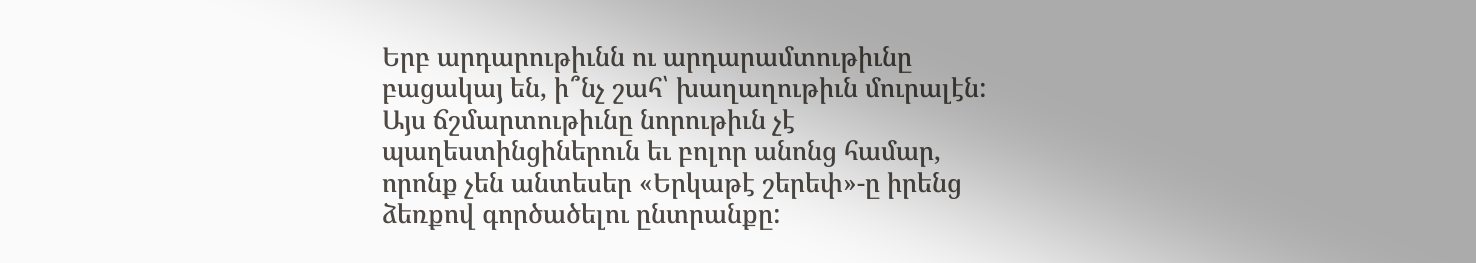Երբ արդարութիւնն ու արդարամտութիւնը բացակայ են, ի՞նչ շահ՝ խաղաղութիւն մուրալէն: Այս ճշմարտութիւնը նորութիւն չէ պաղեստինցիներուն եւ բոլոր անոնց համար, որոնք չեն անտեսեր «Երկաթէ շերեփ»-ը իրենց ձեռքով գործածելու ընտրանքը: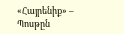«Հայրենիք» – Պոսթըն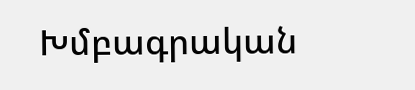Խմբագրական